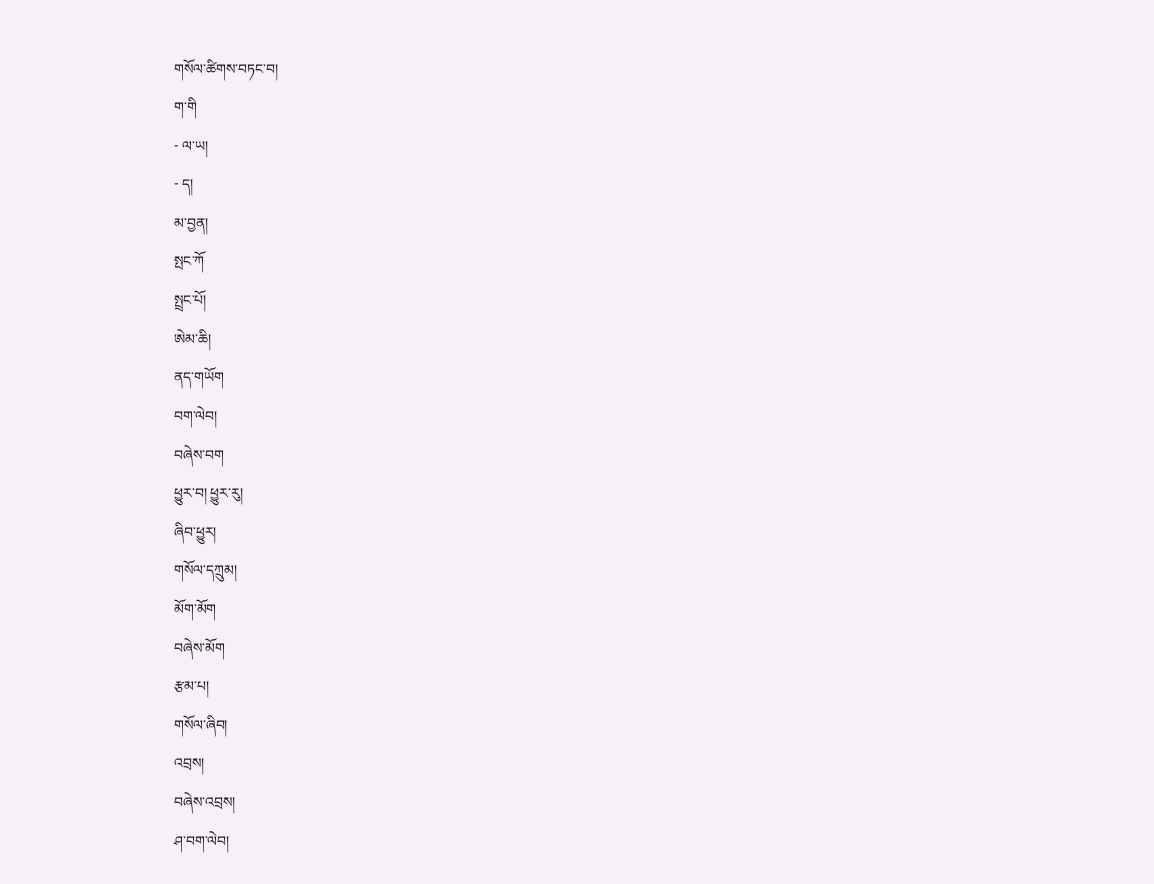གསོལ་ཚིགས་བཏང་བ།
ག་གི
- ལ་ཡ།
- ད།
མ་བྱན།
སྤང་ཀོ
སྤྲང་པོ།
ཨེམ་ཆི།
ནད་གཡོག
བག་ལེབ།
བཞེས་བག
ཕྱུར་བ། ཕྱུར་རུ།
ཞིབ་ཕྱུར།
གསོལ་དཀྲུམ།
མོག་མོག
བཞེས་མོག
རྩམ་པ།
གསོལ་ཞིབ།
འབྲས།
བཞེས་འབྲས།
ཤ་བག་ལེབ།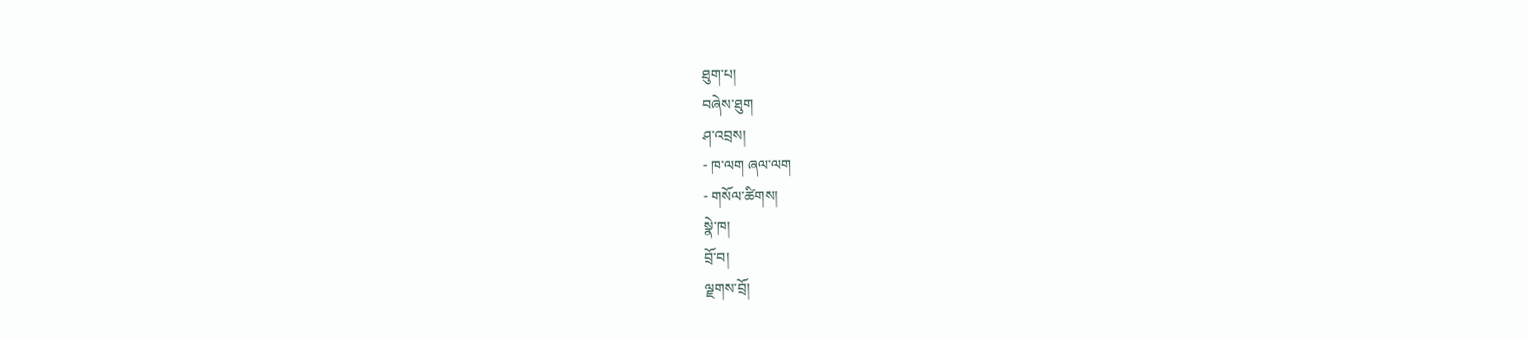ཐུག་པ།
བཞེས་ཐུག
ཤ་འབྲས།
- ཁ་ལག ཞལ་ལག
- གསོལ་ཚིགས།
སྣེ་ཁ།
བྲོ་བ།
ལྗགས་བྲོ།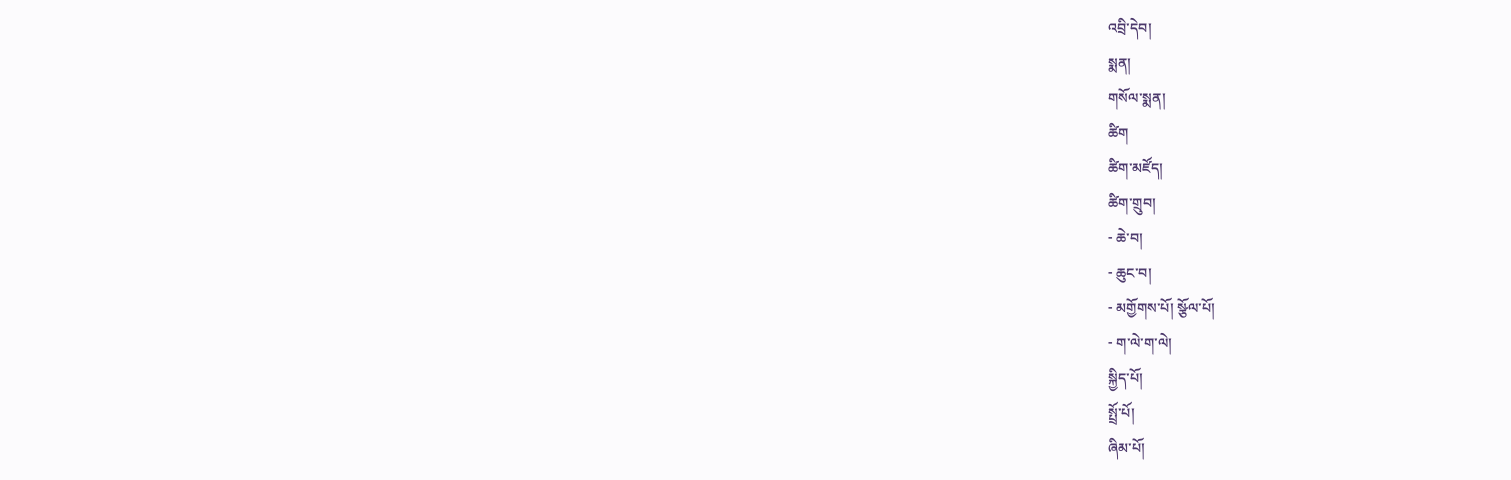འབྲི་དེབ།
སྨན།
གསོལ་སྨན།
ཚིག
ཚིག་མཛོད།
ཚིག་གྲུབ།
- ཆེ་བ།
- ཆུང་བ།
- མགྱོགས་པོ། སྩོལ་པོ།
- ག་ལེ་ག་ལེ།
སྐྱིད་པོ།
སྤྲོ་པོ།
ཞིམ་པོ།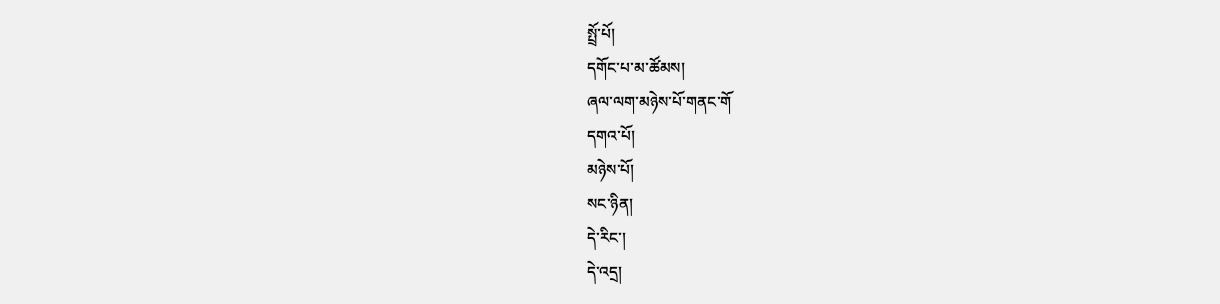སྤྲོ་པོ།
དགོང་པ་མ་ཚོམས།
ཞལ་ལག་མཉེས་པོ་གནང་གོ
དགའ་པོ།
མཉེས་པོ།
སང་ཉིན།
དེ་རིང་།
དེ་འདྲ།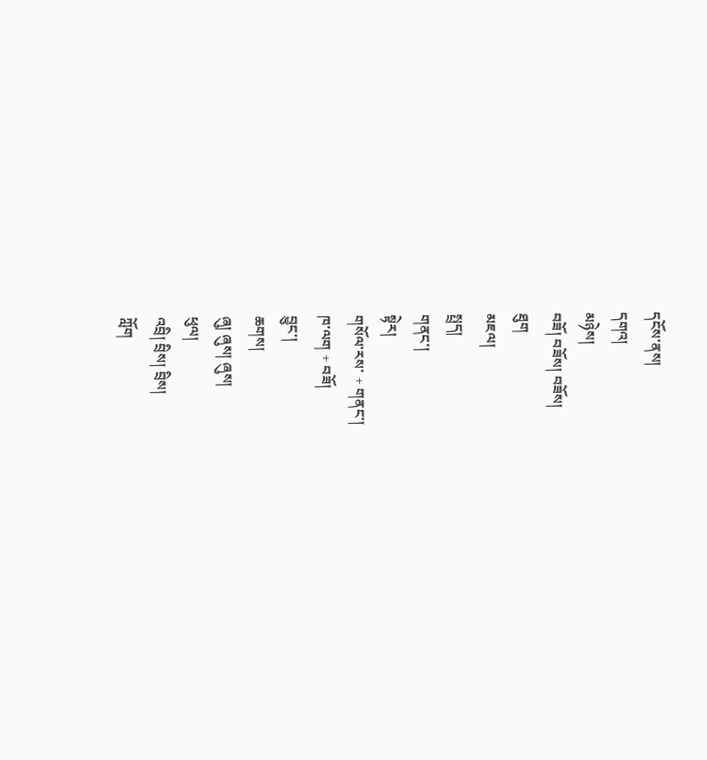དངོས་ནས།
དགའ།
མཉེས།
བཟོ། བཟོས། བཟོས།
ཐུག
མཇལ།
སྤྲད།
གནང་།
སྟེར།
གསོལ་རས་ + གནང་།
ཁ་ལག + བཟོ།
བྱུང་།
ཆགས།
ཞུ། ཞུས། ཞུས།
ཕུལ།
འབྲི། བྲིས། བྲིས།
ཀློག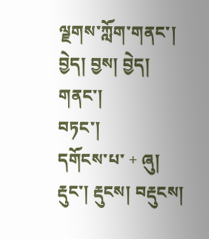ལྗགས་ཀློག་གནང་།
བྱེད། བྱས། བྱེད།
གནང་།
བཏང་།
དགོངས་པ་ + ཞུ།
རྡུང་། རྡུངས། བརྡུངས།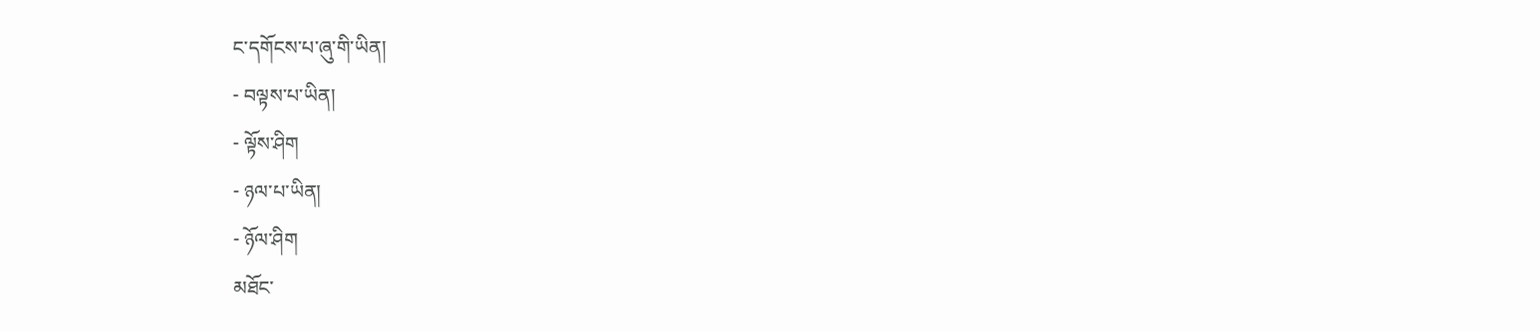ང་དགོངས་པ་ཞུ་གི་ཡིན།
- བལྟས་པ་ཡིན།
- ལྟོས་ཤིག
- ཉལ་པ་ཡིན།
- ཉོལ་ཤིག
མཐོང་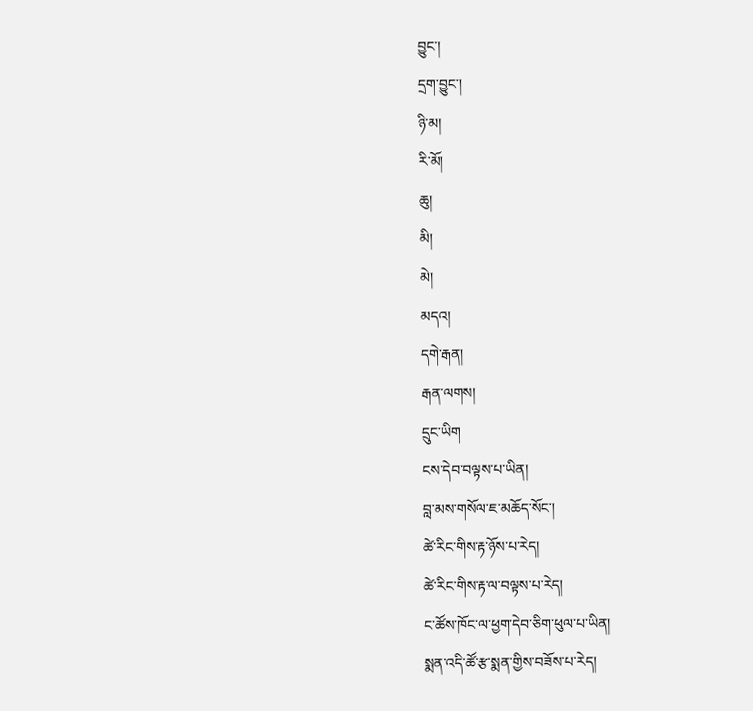བྱུང་།
དྲག་བྱུང་།
ཉི་མ།
རི་མོ།
ཆུ།
མི།
མེ།
མདའ།
དགེ་རྒན།
རྒན་ལགས།
དྲུང་ཡིག
ངས་དེབ་བལྟས་པ་ཡིན།
བླ་མས་གསོལ་ཇ་མཆོད་སོང་།
ཚེ་རིང་གིས་རྟ་ཉོས་པ་རེད།
ཚེ་རིང་གིས་རྟ་ལ་བལྟས་པ་རེད།
ང་ཚོས་ཁོང་ལ་ཕྱག་དེབ་ཅིག་ཕུལ་པ་ཡིན།
སྨན་འདི་ཚོ་རྩ་སྨན་གྱིས་བཟོས་པ་རེད།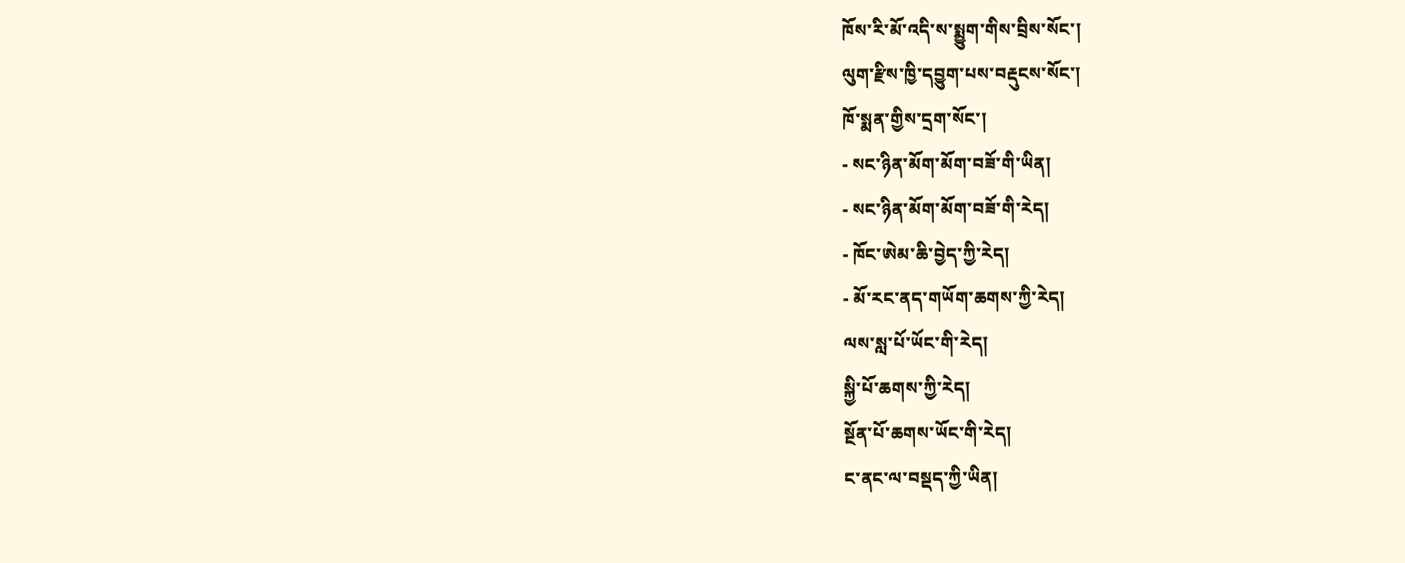ཁོས་རི་མོ་འདི་ས་སྨྱུག་གིས་བྲིས་སོང་།
ལུག་རྫིས་ཁྱི་དབྱུག་པས་བརྡུངས་སོང་།
ཁོ་སྨན་གྱིས་དྲག་སོང་།
- སང་ཉིན་མོག་མོག་བཟོ་གི་ཡིན།
- སང་ཉིན་མོག་མོག་བཟོ་གི་རེད།
- ཁོང་ཨེམ་ཆི་བྱེད་ཀྱི་རེད།
- མོ་རང་ནད་གཡོག་ཆགས་ཀྱི་རེད།
ལས་སླ་པོ་ཡོང་གི་རེད།
སྐྱི་པོ་ཆགས་ཀྱི་རེད།
སྔོན་པོ་ཆགས་ཡོང་གི་རེད།
ང་ནང་ལ་བསྡད་ཀྱི་ཡིན།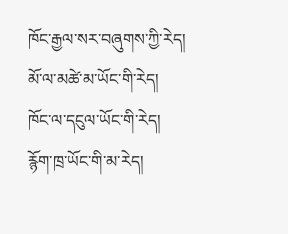ཁོང་རྒྱལ་སར་བཞུགས་ཀྱི་རེད།
མོ་ལ་མཚེ་མ་ཡོང་གི་རེད།
ཁོང་ལ་དངུལ་ཡོང་གི་རེད།
རྙོག་ཁྲ་ཡོང་གི་མ་རེད།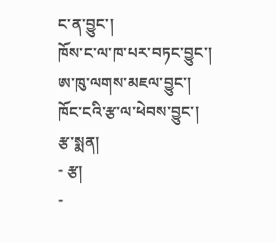ང་ན་བྱུང་།
ཁོས་ང་ལ་ཁ་པར་བཏང་བྱུང་།
ཨ་ཁུ་ལགས་མཇལ་བྱུང་།
ཁོང་ངའི་རྩ་ལ་ཕེབས་བྱུང་།
རྩ་སྨན།
- རྩ།
-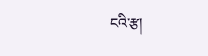ངའི་རྩ།